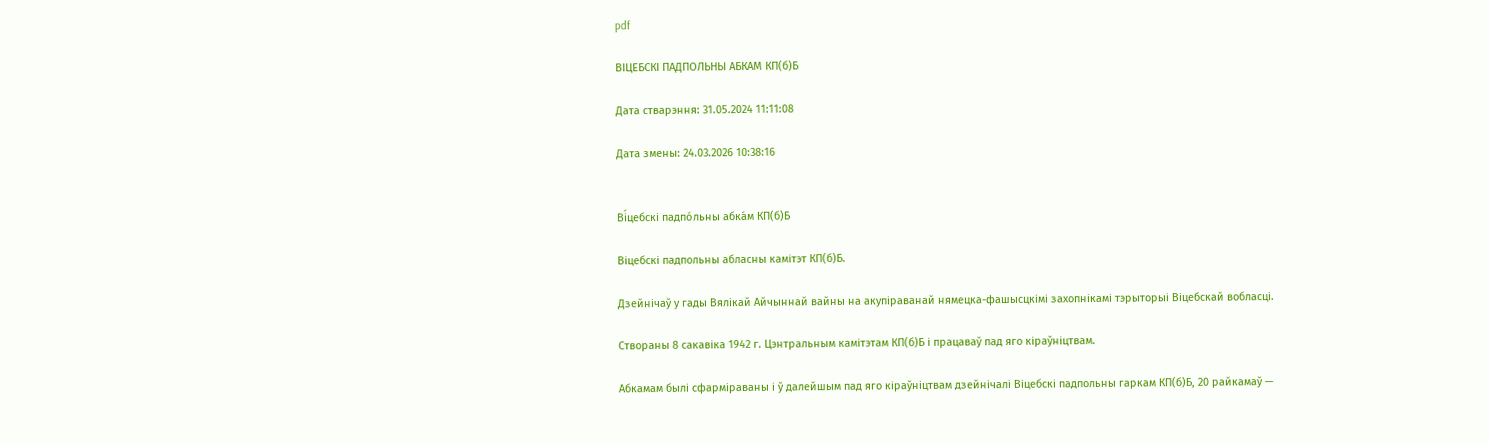pdf

ВІЦЕБСКІ ПАДПОЛЬНЫ АБКАМ КП(б)Б

Дата стварэння: 31.05.2024 11:11:08

Дата змены: 24.03.2026 10:38:16


Ві́цебскі падпо́льны абка́м КП(б)Б

Віцебскі падпольны абласны камітэт КП(б)Б.

Дзейнічаў у гады Вялікай Айчыннай вайны на акупіраванай нямецка-фашысцкімі захопнікамі тэрыторыі Віцебскай вобласці.

Створаны 8 сакавіка 1942 г. Цэнтральным камітэтам КП(б)Б і працаваў пад яго кіраўніцтвам.

Абкамам былі сфарміраваны і ў далейшым пад яго кіраўніцтвам дзейнічалі Віцебскі падпольны гаркам КП(б)Б, 20 райкамаў —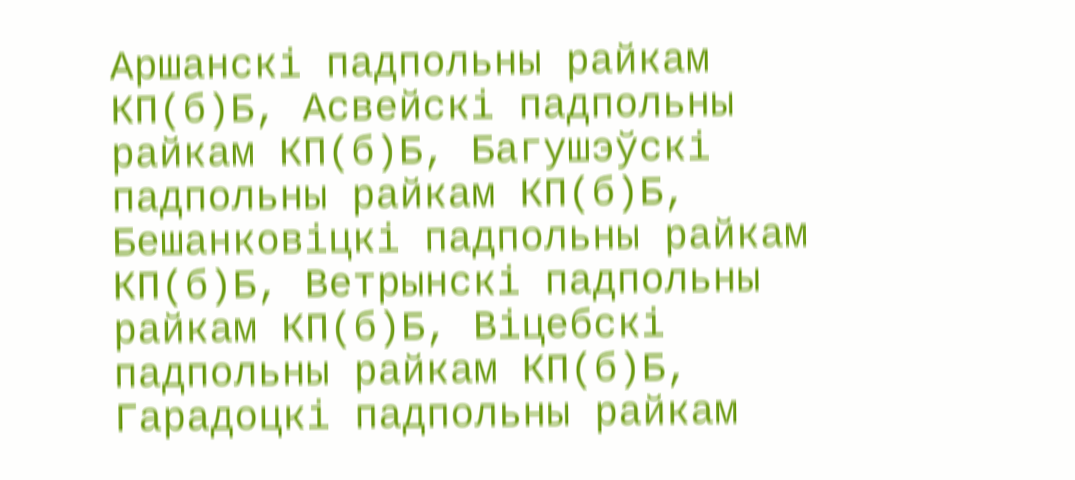Аршанскі падпольны райкам КП(б)Б, Асвейскі падпольны райкам КП(б)Б, Багушэўскі падпольны райкам КП(б)Б, Бешанковіцкі падпольны райкам КП(б)Б, Ветрынскі падпольны райкам КП(б)Б, Віцебскі падпольны райкам КП(б)Б, Гарадоцкі падпольны райкам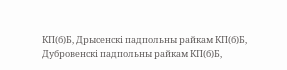КП(б)Б, Дрысенскі падпольны райкам КП(б)Б, Дубровенскі падпольны райкам КП(б)Б,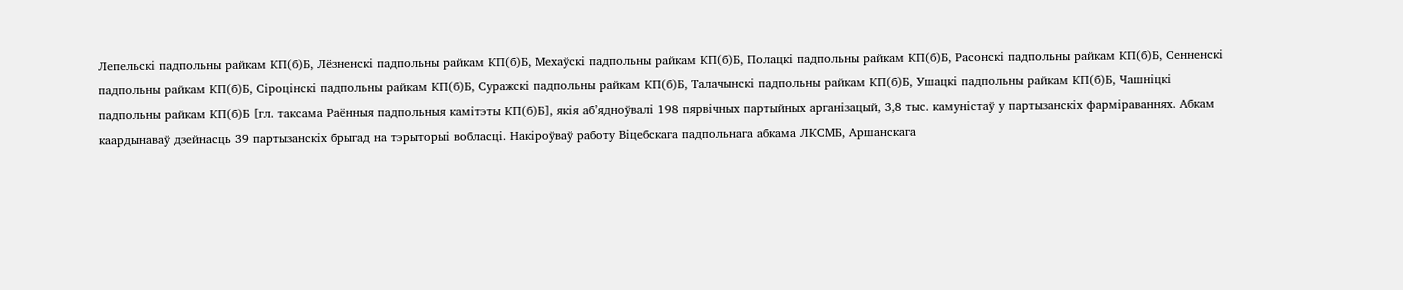Лепельскі падпольны райкам КП(б)Б, Лёзненскі падпольны райкам КП(б)Б, Мехаўскі падпольны райкам КП(б)Б, Полацкі падпольны райкам КП(б)Б, Расонскі падпольны райкам КП(б)Б, Сенненскі падпольны райкам КП(б)Б, Сіроцінскі падпольны райкам КП(б)Б, Суражскі падпольны райкам КП(б)Б, Талачынскі падпольны райкам КП(б)Б, Ушацкі падпольны райкам КП(б)Б, Чашніцкі падпольны райкам КП(б)Б [гл. таксама Раённыя падпольныя камітэты КП(б)Б], якія аб’ядноўвалі 198 пярвічных партыйных арганізацый, 3,8 тыс. камуністаў у партызанскіх фарміраваннях. Абкам каардынаваў дзейнасць 39 партызанскіх брыгад на тэрыторыі вобласці. Накіроўваў работу Віцебскага падпольнага абкама ЛКСМБ, Аршанскага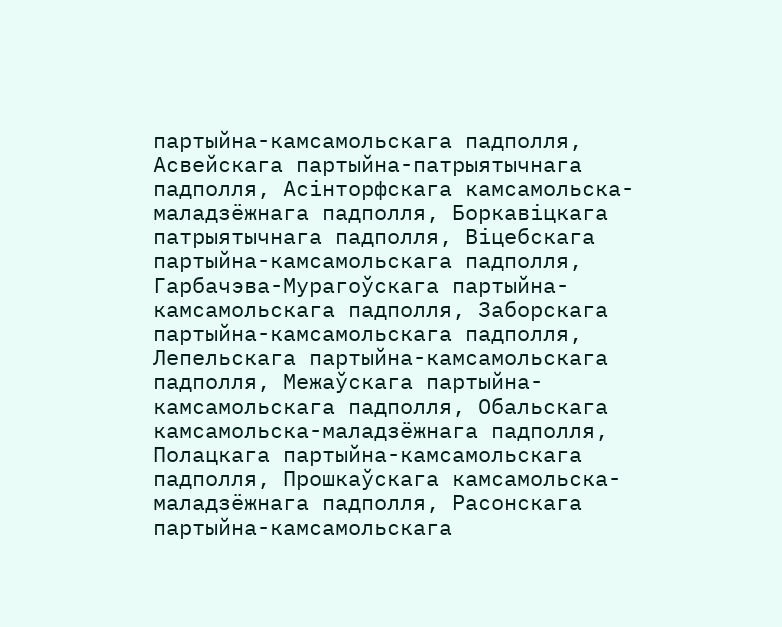партыйна-камсамольскага падполля, Асвейскага партыйна-патрыятычнага падполля, Асінторфскага камсамольска-маладзёжнага падполля, Боркавіцкага патрыятычнага падполля, Віцебскага партыйна-камсамольскага падполля, Гарбачэва-Мурагоўскага партыйна-камсамольскага падполля, Заборскага партыйна-камсамольскага падполля, Лепельскага партыйна-камсамольскага падполля, Межаўскага партыйна-камсамольскага падполля, Обальскага камсамольска-маладзёжнага падполля, Полацкага партыйна-камсамольскага падполля, Прошкаўскага камсамольска-маладзёжнага падполля, Расонскага партыйна-камсамольскага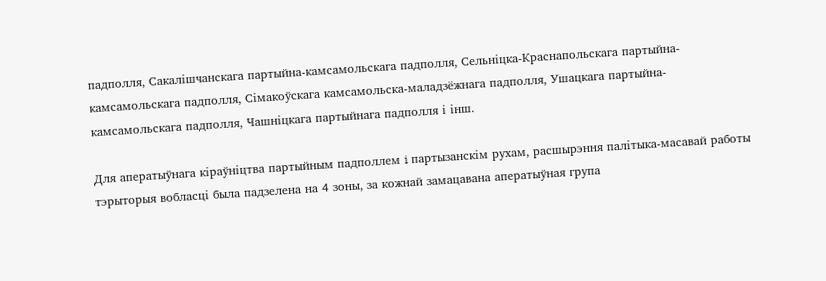падполля, Сакалішчанскага партыйна-камсамольскага падполля, Сельніцка-Краснапольскага партыйна-камсамольскага падполля, Сімакоўскага камсамольска-маладзёжнага падполля, Ушацкага партыйна-камсамольскага падполля, Чашніцкага партыйнага падполля і інш.

Для аператыўнага кіраўніцтва партыйным падполлем i партызанскім рухам, расшырэння палітыка-масавай работы тэрыторыя вобласці была падзелена на 4 зоны, за кожнай замацавана аператыўная група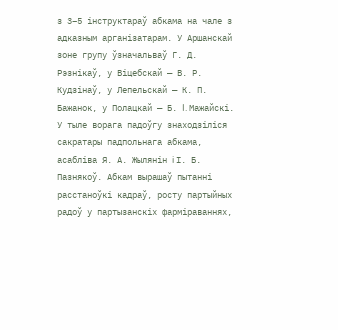з 3–5 інструктараў абкама на чале з адказным арганізатарам. У Аршанскай зоне групу ўзначальваў Г. Д. Рэзнікаў, у Віцебскай — В. Р. Кудзінаў, у Лепельскай — К. П. Бажанок, у Полацкай — Б. I. Мажайскі. У тыле ворага падоўгу знаходзіліся сакратары падпольнага абкама, асабліва Я. А. Жылянін i І. Б. Пазнякоў. Абкам вырашаў пытанні расстаноўкі кадраў, росту партыйных радоў у партызанскіх фарміраваннях,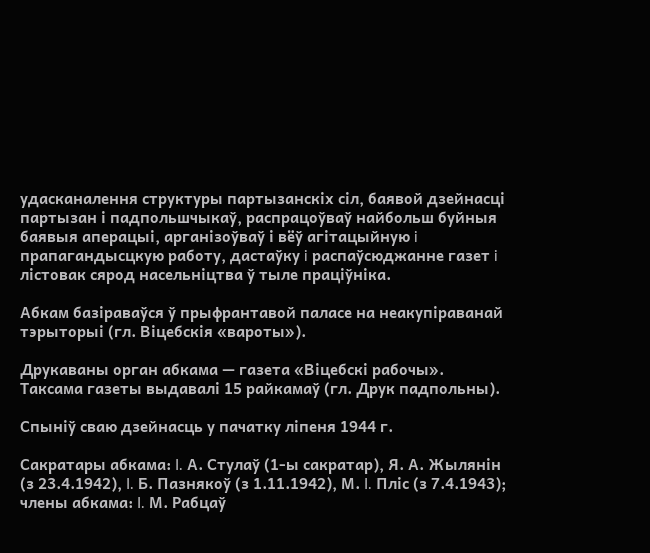удасканалення структуры партызанскіх ciл, баявой дзейнасці партызан і падпольшчыкаў, распрацоўваў найбольш буйныя баявыя аперацыі, арганізоўваў і вёў агітацыйную i прапагандысцкую работу, дастаўку i распаўсюджанне газет i лістовак сярод насельніцтва ў тыле праціўніка.

Абкам базіраваўся ў прыфрантавой паласе на неакупіраванай тэрыторыі (гл. Віцебскія «вароты»).

Друкаваны орган абкама — газета «Віцебскі рабочы». Таксама газеты выдавалі 15 райкамаў (гл. Друк падпольны).

Спыніў сваю дзейнасць у пачатку ліпеня 1944 г.

Сакратары абкама: I. А. Стулаў (1‑ы сакратар), Я. А. Жылянін (з 23.4.1942), I. Б. Пазнякоў (з 1.11.1942), М. I. Пліс (з 7.4.1943); члены абкама: I. М. Рабцаў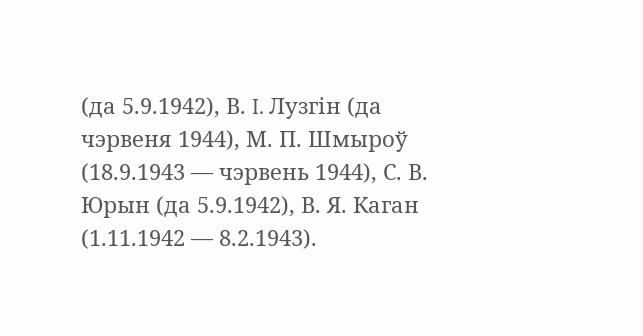(да 5.9.1942), В. I. Лузгін (да чэрвеня 1944), М. П. Шмыроў (18.9.1943 — чэрвень 1944), С. В. Юрын (да 5.9.1942), В. Я. Каган (1.11.1942 — 8.2.1943).